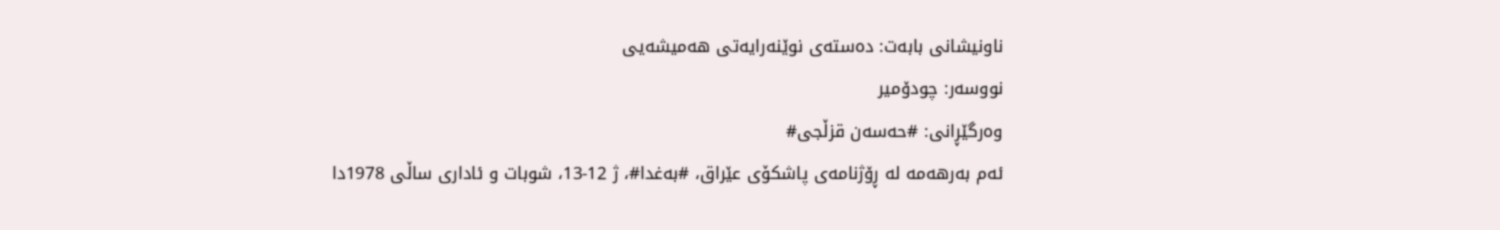ناونیشانی بابەت: دەستەی نوێنەرایەتی هەمیشەیی
نووسەر: چودۆمیر
وەرگێڕانی: #حەسەن قزڵجی#
ئەم بەرهەمە لە ڕۆژنامەی پاشکۆی عێراق، #بەغدا#، ژ 12-13، شوبات و ئاداری ساڵی 1978دا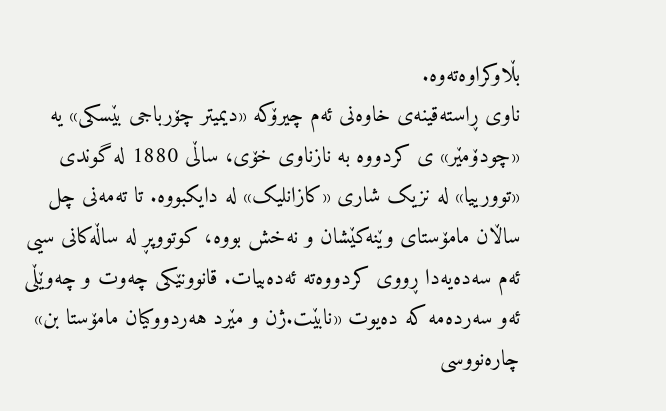بڵاوکراوەتەوە.
ناوی ڕاستەقینەی خاوەنی ئەم چیرۆکە «دیمیتر چۆرباجی بێسکی» یە «چودۆمێر» ی کردووە بە نازناوی خۆی، ساڵی 1880 لە گوندی «توورییا» لە نزیک شاری «کازانلیک» لە دایکبووە. تا تەمەنی چل ساڵان مامۆستای وێنەکێشان و نەخش بووە، کوتووپڕ لە ساڵەکانی سیی ئەم سەدەیەدا ڕووی کردووەتە ئەدەبیات. قانوونێکی چەوت و چەوێڵی ئەو سەردەمە کە دەیوت «نابێت.ژن و مێرد هەردووکیان مامۆستا بن» چارەنووسی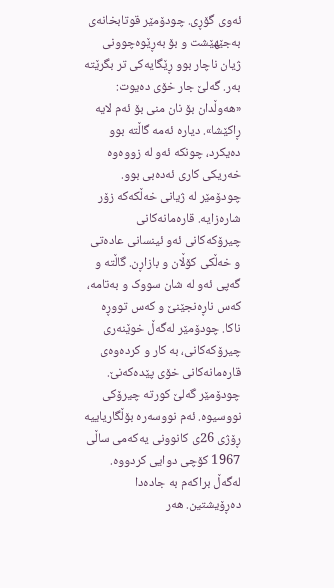ئەوی گۆڕی. چودۆمێر قوتابخانەی بەجێهێشت و بۆ بەڕێوەچوونی ژیان ناچار بوو ڕێگایەکی تر بگرێتە بەر. گەلێ جار خۆی دەیوت: «هەوڵدان بۆ نان منی بۆ ئەم لایە ڕاکێشا». دیارە ئەمە گاڵتە بوو دەیکرد، چونکە ئەو لە زووەوە خەریکی کاری ئەدەبی بوو.
چودۆمێر لە ژیانی خەڵکەکە زۆر شارەزایە. قارەمانەکانی چیرۆکەکانی ئەو ئینسانی عادەتی و خەڵکی کۆڵان و بازاڕن. گاڵتە و گەپی ئەو لە شان سووک و بەتامە، کەس ناڕەنجێنێ و کەس تووڕە ناکا. چودۆمێر لەگەڵ خوێنەری چیرۆکەکانی، بە کار و کردەوەی قارەمانەکانی خۆی پێدەکەنێ.
چودۆمێر گەلێ کورتە چیرۆکی نووسیوە. ئەم نووسەرە بۆڵگاریاییە ڕۆژی 26ی کانوونی یەکەمی ساڵی 1967 کۆچی دوایی کردووە.
لەگەڵ براکەم بە جادەدا دەڕۆیشتین. هەر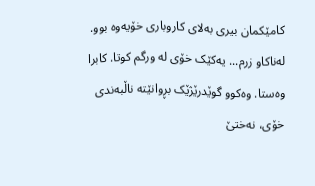کامێکمان بیری بەلای کاروباری خۆیەوە بوو. لەناکاو زرم... یەکێک خۆی لە ورگم کوتا. کابرا وەستا. وەکوو گوێدرێژێک بڕوانێتە ناڵبەندی خۆی، نەختێ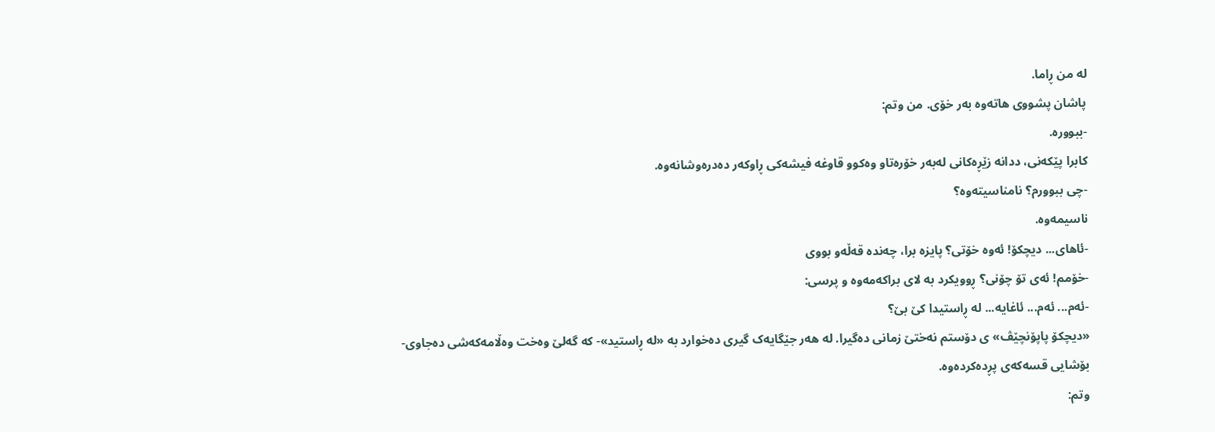لە من ڕاما.
پاشان پشووی هاتەوە بەر خۆی. من وتم:
-ببوورە.
کابرا پێکەنی، ددانە زێڕەکانی لەبەر خۆرەتاو وەکوو قاوغە فیشەکی ڕاوکەر دەدرەوشانەوە.
-چی ببوورم؟ نامناسیتەوە؟
ناسیمەوە.
-ئاهای... دیچکۆ! ئەوە خۆتی؟ پایزە برا، چەندە قەڵەو بووی
-خۆمم! ئەی تۆ چۆنی؟ ڕوویکرد بە لای براکەمەوە و پرسی:
-ئەم... ئەم... ئاغایە... لە ڕاستیدا کێ بێ؟
«دیچکۆ پاپۆنچێڤ» ی دۆستم نەختێ زمانی دەگیرا. لە هەر جێگایەک گیری دەخوارد بە «لە ڕاستید»- کە گەلێ وەخت وەڵامەکەشی دەجاوی- بۆشایی قسەکەی پڕدەکردەوە.
وتم: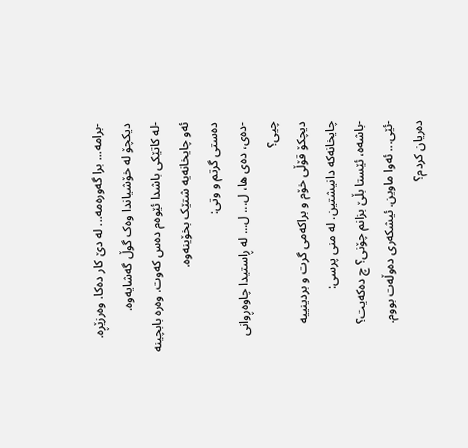-برامە... برا گەورەمە... لە دێ کار دەکا. وەرزێڕە.
دیکچۆ لە خۆشیاندا وەک گوڵ گەشایەوە.
-لە کاتێکی باشدا ئێوەم دەس کەوت. وەرە بابچینە ئەو چایخانەیە شتێک بخۆینەوە.
دەستی گرتم و وتی:
-دەی، دەی ها، ل... ل... لە ڕاستیدا چاوەڕوانی چیی؟
دیچکۆ قۆڵی خۆم و براکەمی گرت و بردینییە چایخانەکە دانیشتین. لە منی پرسی:
-باشەە، ئێستا بڵێ بزانم چۆنی؟ چ دەکەیت؟
-ئێی... ئەوا ماوین. ئیشکەری دەوڵەت بووم. دەریان کردم؟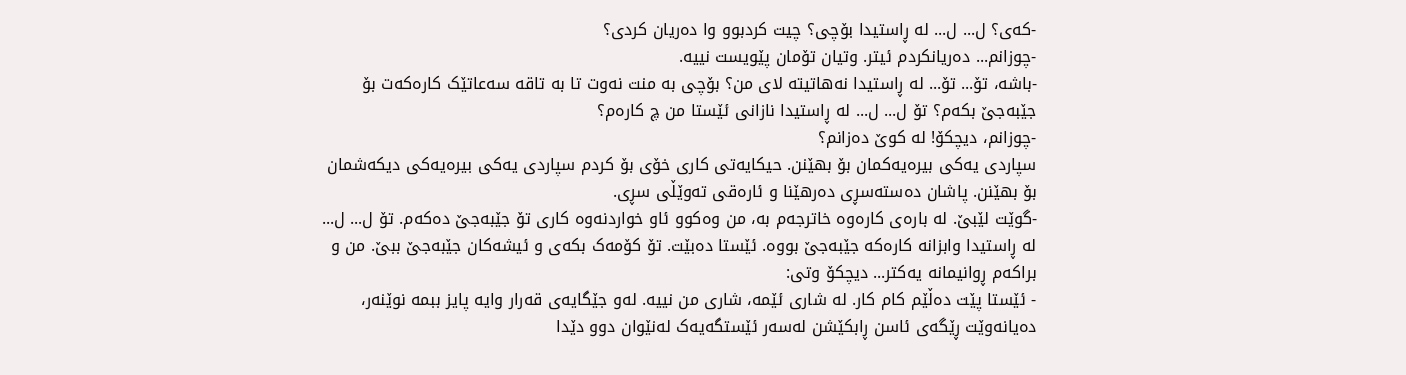-کەی؟ ل... ل... لە ڕاستیدا بۆچی؟ چیت کردبوو وا دەریان کردی؟
-چوزانم... دەریانکردم ئیتر. وتیان تۆمان پێویست نییە.
-باشە، تۆ... تۆ... لە ڕاستیدا نەهاتیتە لای من؟ بۆچی بە منت نەوت تا بە تاقە سەعاتێک کارەکەت بۆ جێبەجێ بکەم؟ تۆ ل... ل... لە ڕاستیدا نازانی ئێستا من چ کارەم؟
-چوزانم، دیچکۆ! لە کوێ دەزانم؟
سپاردی یەکی بیرەیەکمان بۆ بهێنن. حیکایەتی کاری خۆی بۆ کردم سپاردی یەکی بیرەیەکی دیکەشمان بۆ بهێنن. پاشان دەستەسڕی دەرهێنا و ئارەقی تەوێڵی سڕی.
-گوێت لێبێ. لە بارەی کارەوە خاترجەم بە، من وەکوو ئاو خواردنەوە کاری تۆ جێبەجێ دەکەم. تۆ ل... ل... لە ڕاستیدا وابزانە کارەکە جێبەجێ بووە. ئێستا دەبێت. تۆ کۆمەک بکەی و ئیشەکان جێبەجێ ببێ. من و براکەم ڕوانیمانە یەکتر... دیچکۆ وتی:
- ئێستا پێت دەڵێم کام کار. لە شاری ئێمە، شاری من نییە. لەو جێگایەی قەرار وایە پایز ببمە نوێنەر، دەیانەوێت ڕێگەی ئاسن ڕابکێشن لەسەر ئێستگەیەک لەنێوان دوو دێدا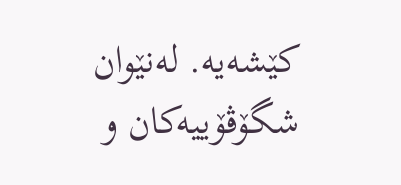کێشەیە. لەنێوان شگۆڤۆییەکان و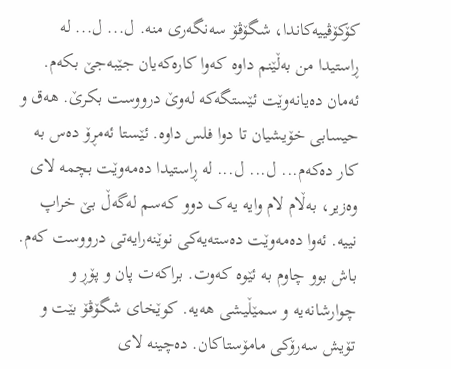کۆکۆڤییەکاندا، شگۆڤۆ سەنگەری منە. ل... ل... لە ڕاستیدا من بەڵێنم داوە کەوا کارەکەیان جێبەجێ بکەم. ئەمان دەیانەوێت ئێستگەکە لەوێ درووست بکرێ. هەق و حیسابی خۆیشیان تا دوا فلس داوە. ئێستا ئەمڕۆ دەس بە کار دەکەم... ل... ل... لە ڕاستیدا دەمەوێت بچمە لای وەزیر، بەڵام لام وایە یەک دوو کەسم لەگەڵ بێ خراپ نییە. ئەوا دەمەوێت دەستەیەکی نوێنەرایەتی درووست کەم. باش بوو چاوم بە ئێوە کەوت. براکەت پان و پۆڕ و چوارشانەیە و سمێڵیشی هەیە. کوێخای شگۆڤۆ بێت و تۆیش سەرۆکی مامۆستاکان. دەچینە لای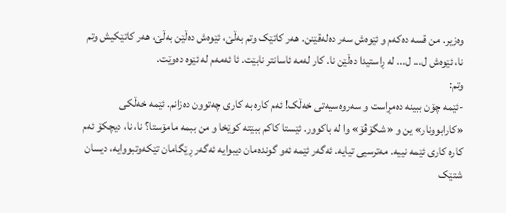وەزیر. من قسە دەکەم و ئێوەش سەر دەلەقێنن. هەر کاتێک وتم بەڵێ، ئێوەش دەڵێن بەڵێ، هەر کاتێکیش وتم نا، ئێوەش ل... ل... لە ڕاستیدا دەڵێن نا. کار لەمە ئاسانتر نابێت. ئا ئەمەم لە ئێوە دەوێت.
وتم:
-ئێمە چۆن ببینە دەمڕاست و سەروەسیەتی خەڵک! ئەم کارە بە کاری چەتوون دەزانم. ئێمە خەڵکی «کارابوونار» ین و «شگۆڤۆ» وا لە باکوور. ئێستا کاکم ببێتە کوێخا و من ببمە مامۆستا؟ نا، نا، دیچکۆ ئەم کارە کاری ئێمە نییە. مەترسیی تیایە. ئەگەر ئێمە ئەو گوندەمان دیبوایە ئەگەر ڕێگامان تێکەوتبووایە، دیسان شتێک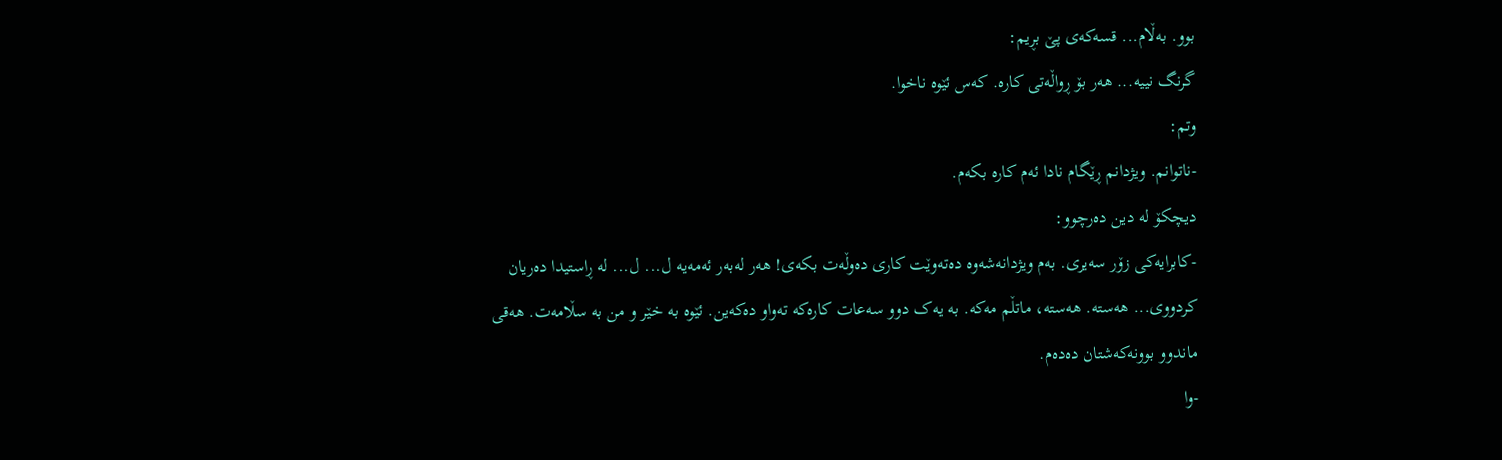بوو. بەڵام... قسەکەی پێ بڕیم:
گرنگ نییە... هەر بۆ ڕواڵەتی کارە. کەس ئێوە ناخوا.
وتم:
-ناتوانم. ویژدانم ڕێگام نادا ئەم کارە بکەم.
دیچکۆ لە دین دەرچوو:
-کابرایەکی زۆر سەیری. بەم ویژدانەشەوە دەتەوێت کاری دەوڵەت بکەی! هەر لەبەر ئەمەیە ل... ل... لە ڕاستیدا دەریان کردووی... هەستە. هەستە، ماتڵم مەکە. بە یەک دوو سەعات کارەکە تەواو دەکەین. ئێوە بە خێر و من بە سڵامەت. هەقی ماندوو بوونەکەشتان دەدەم.
-وا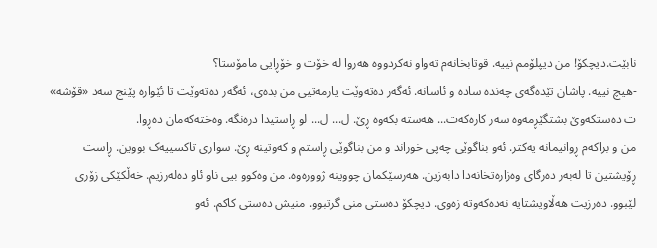نابێت.دیچکۆ! من دیپلۆمم نییە. قوتابخانەم تەواو نەکردووە هەروا لە خۆت و خۆڕایی مامۆستا؟
-هیچ نییە. پاشان تێدەگەی چەندە سادە و ئاسانە. ئەگەر دەتەوێت یارمەتیی من بدەی، ئەگەر دەتەوێت تا ئێوارە پێنج سەد «قۆشە» ت دەستکەوێ بشتگێڕمەوە سەر کارەکەت... هەستە بکەوە ڕێ. ل... ل... لو ڕاستیدا درەنگە. وەختەکەمان دەڕوا.
من و براکەم ڕوانیمانە یەکتر. ئەو بناگوێی چەپی خوراند و من بناگوێی ڕاستم و کەوتینە ڕێ. سواری تاکسییەک بووین. ڕاست ڕۆیشتین تا لەبەر دەرگای وەزارەتخانەدا دابەزین. هەرسێکمان چووینە ژوورەوە. من وەکوو بیی ناو ئاو دەلەرزیم. خەڵکێکی زۆری لێبوو. دەرزیت هەڵاویشتایە نەدەکەوتە زەوی. دیچکۆ دەستی منی گرتبوو. منیش دەستی کاکم. ئەو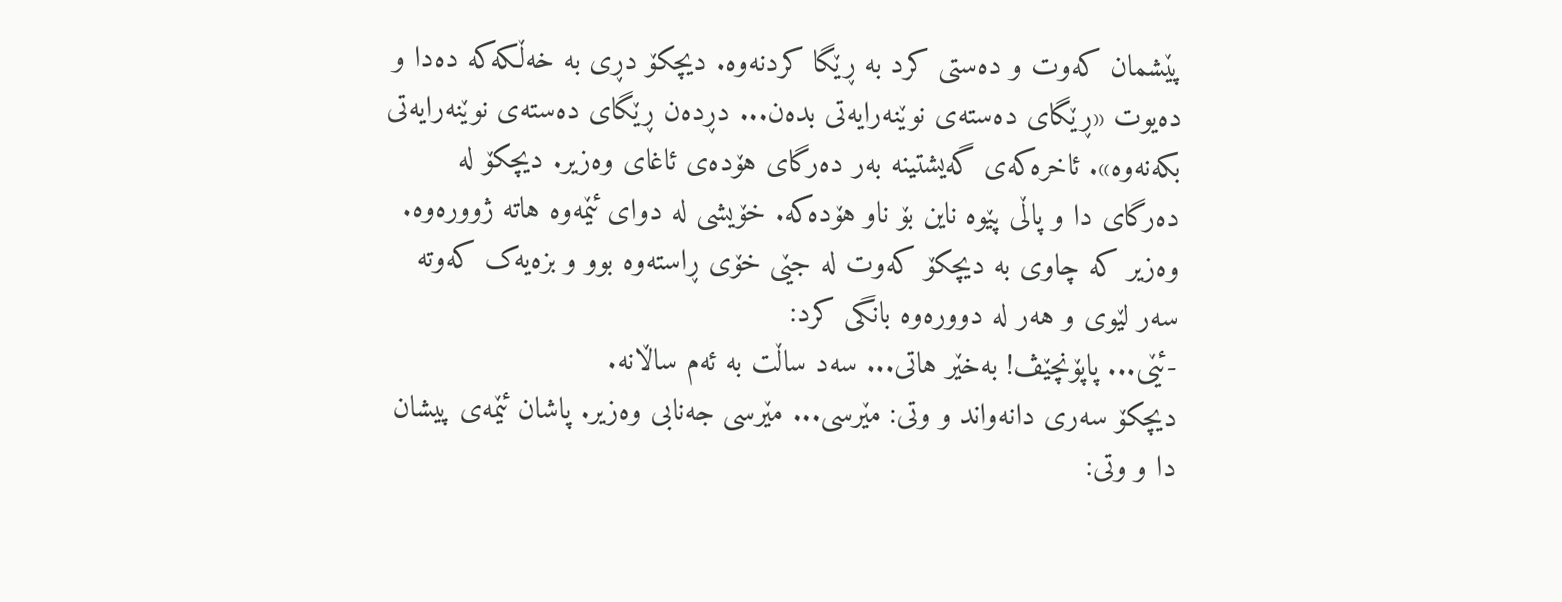پێشمان کەوت و دەستی کرد بە ڕێگا کردنەوە. دیچکۆ دڕی بە خەڵکەکە دەدا و دەیوت «ڕێگای دەستەی نوێنەرایەتی بدەن... دڕدەن ڕێگای دەستەی نوێنەرایەتی بکەنەوە». ئاخرەکەی گەیشتینە بەر دەرگای هۆدەی ئاغای وەزیر. دیچکۆ لە دەرگای دا و پاڵی پێوە ناین بۆ ناو هۆدەکە. خۆیشی لە دوای ئێمەوە هاتە ژوورەوە. وەزیر کە چاوی بە دیچکۆ کەوت لە جێی خۆی ڕاستەوە بوو و بزەیەک کەوتە سەر لێوی و هەر لە دوورەوە بانگی کرد:
-ئێی... پاپۆنچێڤ! بەخێر هاتی... سەد ساڵت بە ئەم ساڵانە.
دیچکۆ سەری دانەواند و وتی: مێرسی... مێرسی جەنابی وەزیر. پاشان ئێمەی پیشان دا و وتی: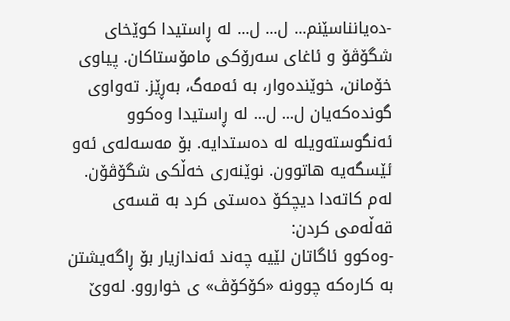-دەیانناسێنم... ل... ل... لە ڕاستیدا کوێخای شگۆڤۆ و ئاغای سەرۆکی مامۆستاکان. پیاوی خۆمانن، خوێندەوار، بە ئەمەگ، بەڕێز. تەواوی گوندەکەیان ل... ل... لە ڕاستیدا وەکوو ئەنگوستەویلە لە دەستدایە. بۆ مەسەلەی ئەو ئێسگەیە هاتوون. نوێنەری خەڵکی شگۆڤۆن.
لەم کاتەدا دیچکۆ دەستی کرد بە قسەی قەڵەمی کردن:
-وەکوو ئاگاتان لێیە چەند ئەندازیار بۆ ڕاگەیشتن بە کارەکە چوونە «کۆکۆڤ» ی خواروو. لەوێ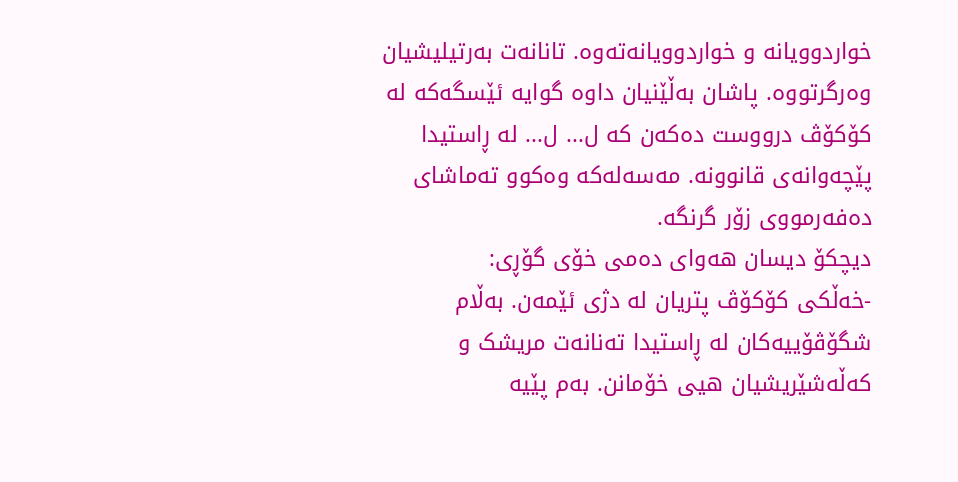خواردوویانە و خواردوویانەتەوە. تانانەت بەرتیلیشیان وەرگرتووە. پاشان بەڵێنیان داوە گوایە ئێسگەکە لە کۆکۆڤ درووست دەکەن کە ل... ل... لە ڕاستیدا پێچەوانەی قانوونە. مەسەلەکە وەکوو تەماشای دەفەرمووی زۆر گرنگە.
دیچکۆ دیسان هەوای دەمی خۆی گۆڕی:
-خەڵکی کۆکۆڤ پتریان لە دژی ئێمەن. بەڵام شگۆڤۆییەکان لە ڕاستیدا تەنانەت مریشک و کەڵەشێریشیان هیی خۆمانن. بەم پێیە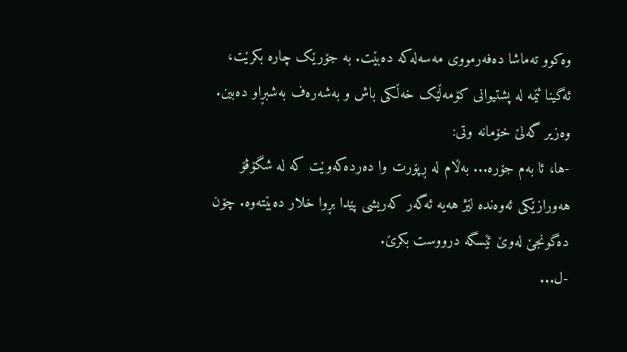وەکوو تەماشا دەفەرمووی مەسەلەکە دەبێت. بە جۆرێک چارە بکرێت، ئەگینا ئێمە لە پشتیوانی کۆمەڵێک خەڵکی باش و بەشەرەف بەشبڕاو دەبین.
وەزیر گەلێ خۆمانە وتی:
-ها، ئا بەم جۆرە... بەڵام لە ڕپۆرت وا دەردەکەوێت کە لە شگۆڤۆ هەورازێکی ئەوەندە لێژ هەیە ئەگەر کەریشی پێدا بڕوا خلار دەبێتەوە. چۆن دەگونجێ لەوێ ئێسگە درووست بکرێ.
-ل...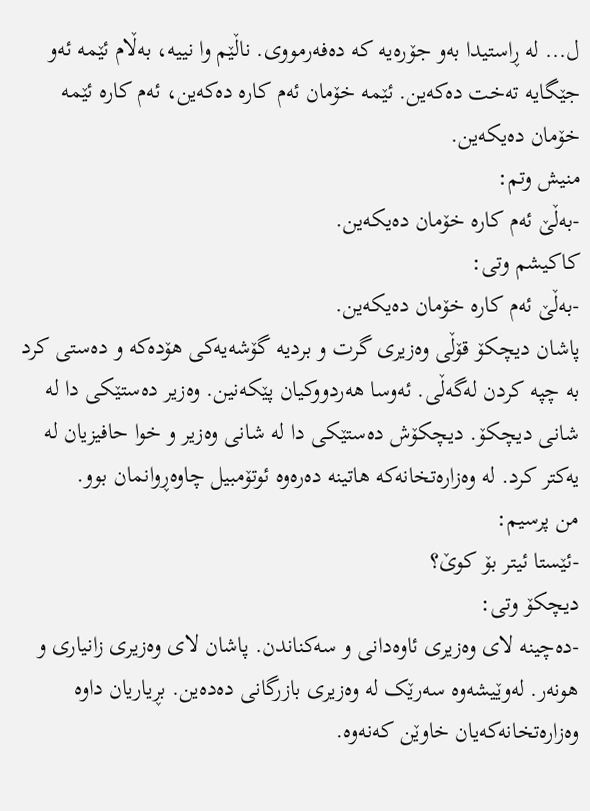ل... لە ڕاستیدا بەو جۆرەیە کە دەفەرمووی. ناڵێم وا نییە، بەڵام ئێمە ئەو جێگایە تەخت دەکەین. ئێمە خۆمان ئەم کارە دەکەین، ئەم کارە ئێمە خۆمان دەیکەین.
منیش وتم:
-بەڵێ ئەم کارە خۆمان دەیکەین.
کاکیشم وتی:
-بەڵێ ئەم کارە خۆمان دەیکەین.
پاشان دیچکۆ قۆڵی وەزیری گرت و بردیە گۆشەیەکی هۆدەکە و دەستی کرد بە چپە کردن لەگەڵی. ئەوسا هەردووکیان پێکەنین. وەزیر دەستێکی دا لە شانی دیچکۆ. دیچکۆش دەستێکی دا لە شانی وەزیر و خوا حافیزیان لە یەکتر کرد. لە وەزارەتخانەکە هاتینە دەرەوە ئوتۆمبیل چاوەڕوانمان بوو.
من پرسیم:
-ئێستا ئیتر بۆ کوێ؟
دیچکۆ وتی:
-دەچینە لای وەزیری ئاوەدانی و سەکناندن. پاشان لای وەزیری زانیاری و هونەر. لەوێیشەوە سەرێک لە وەزیری بازرگانی دەدەین. بڕیاریان داوە وەزارەتخانەکەیان خاوێن کەنەوە.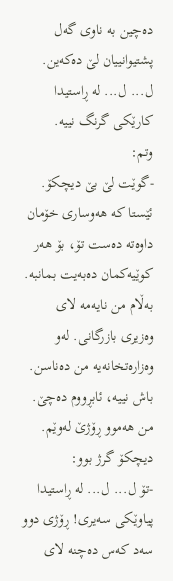دەچین بە ناوی گەل پشتیوانییان لێ دەکەین. ل... ل... لە ڕاستیدا کارێکی گرنگ نییە.
وتم:
-گوێت لێ بێ دیچکۆ. ئێستا کە هەوساری خۆمان داوەتە دەست تۆ، بۆ هەر کوێیەکمان دەبەیت بمانبە. بەڵام من نایەمە لای وەزیری بازرگانی. لەو وەزارەتخانەیە من دەناسن. باش نییە، ئابڕووم دەچێ. من هەموو ڕۆژێ لەوێم.
دیچکۆ گرژ بوو:
-تۆ ل... ل... لە ڕاستیدا پیاوێکی سەیری! ڕۆژی دوو سەد کەس دەچنە لای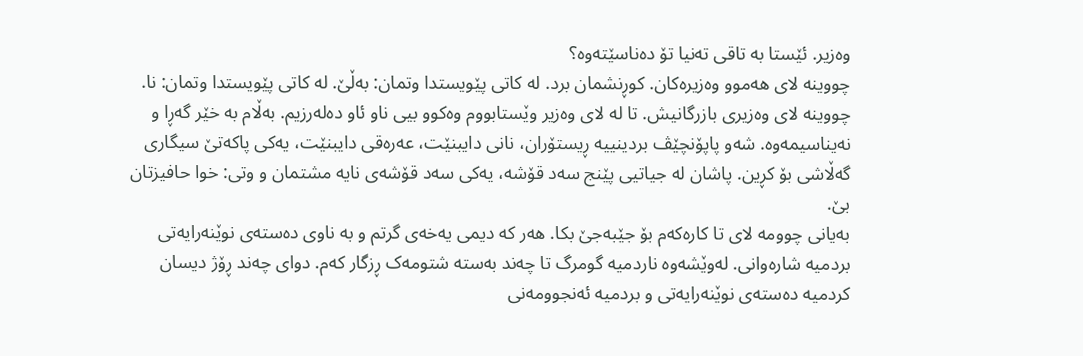وەزیر. ئێستا بە تاقی تەنیا تۆ دەناسێتەوە؟
چووینە لای هەموو وەزیرەکان. کوڕنشمان برد. لە کاتی پێویستدا وتمان: بەڵێ. لە کاتی پێویستدا وتمان: نا. چووینە لای وەزیری بازرگانیش. تا لە لای وەزیر وێستابووم وەکوو بیی ناو ئاو دەلەرزیم. بەڵام بە خێر گەڕا و نەیناسیمەوە. شەو پاپۆنچێڤ بردینییە ڕیستۆران، نانی دایبنێت، عەرەقی دایبنێت، یەکی پاکەتێ سیگاری گەڵاشی بۆ کڕین. پاشان لە جیاتیی پێنج سەد قۆشە، یەکی سەد قۆشەی نایە مشتمان و وتی: خوا حافیزتان بێ.
بەیانی چوومە لای تا کارەکەم بۆ جێبەجێ بکا. هەر کە دیمی یەخەی گرتم و بە ناوی دەستەی نوێنەرایەتی بردمیە شارەوانی. لەوێشەوە ناردمیە گومرگ تا چەند بەستە شتومەک ڕزگار کەم. دوای چەند ڕۆژ دیسان کردمیە دەستەی نوێنەرایەتی و بردمیە ئەنجوومەنی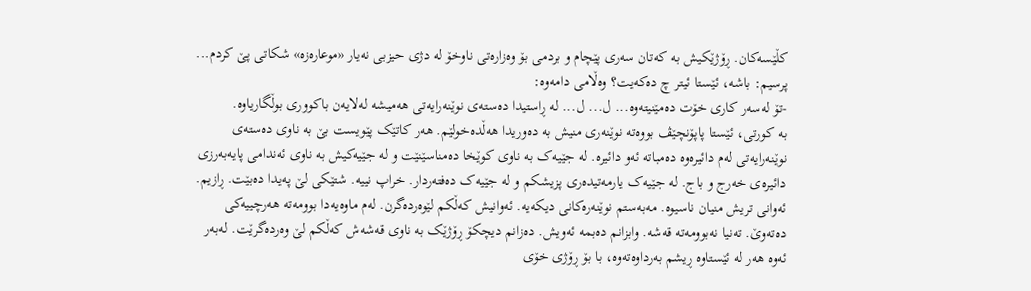کڵێسەکان. ڕۆژێکیش بە کەتان سەری پێچام و بردمی بۆ وەزارەتی ناوخۆ لە دژی حیزبی نەیار «موعارەزە» شکاتی پێ کردم...
پرسیم: باشە، ئێستا ئیتر چ دەکەیت؟ وەڵامی دامەوە:
-تۆ لەسەر کاری خۆت دەمێنیتەوە... ل... ل... لە ڕاستیدا دەستەی نوێنەرایەتی هەمیشە لەلایەن باکووری بوڵگاریاوە.
بە کورتی، ئێستا پاپۆنچێڤ بووەتە نوێنەری منیش بە دەوریدا هەڵدەخولێم. هەر کاتێک پێویست بێ بە ناوی دەستەی نوێنەرایەتی لەم دائیرەوە دەمباتە ئەو دائیرە. لە جێیەک بە ناوی کوێخا دەمناسێنێت و لە جێیەکیش بە ناوی ئەندامی پایەبەرزی دائیرەی خەرج و باج. لە جێیەک یارمەتیدەری پزیشکم و لە جێیەک دەفتەردار. خراپ نییە. شتێکی لێ پەیدا دەبێت. ڕازیم. ئەوانی تریش منیان ناسیوە. مەبەستم نوێنەرەکانی دیکەیە. ئەوانیش کەڵکم لێوەردەگرن. لەم ماوەیەدا بوومەتە هەرچییەکی دەتەوێ. تەنیا نەبوومەتە قەشە. وابزانم دەبمە ئەویش. دەزانم دیچکۆ ڕۆژێک بە ناوی قەشەش کەڵکم لێ وەردەگرێت. لەبەر ئەوە هەر لە ئێستاوە ڕیشم بەرداوەتەوە، با بۆ ڕۆژی خۆی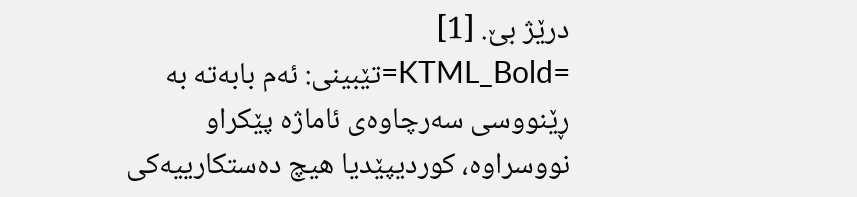درێژ بێ. [1]
=KTML_Bold=تێبینی: ئەم بابەتە بە ڕێنووسی سەرچاوەی ئاماژە پێکراو نووسراوە، کوردیپێدیا هیچ دەستکارییەکی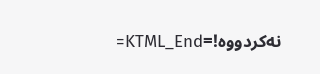نەکردووە!=KTML_End=